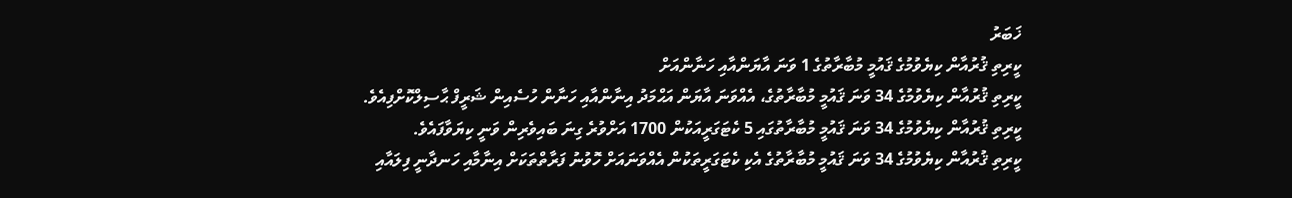ޚަބަރު
ކީރިތި ޤުރުއާން ކިޔެވުމުގެ ޤައުމީ މުބާރާތުގެ 1 ވަނަ އާޔަންއާއި ހަނާންއަށް
ކީރިތި ޤުރުއާން ކިޔެވުމުގެ 34 ވަނަ ޤައުމީ މުބާރާތުގެ، އެއްވަނަ އާޔަން އަޙްމަދު އިނާންއާއި ހަނާން ހުސެއިން ޝަރީފް ޙާސިލްކޮށްފިއެވެ.
ކީރިތި ޤުރުއާން ކިޔެވުމުގެ 34 ވަނަ ޤައުމީ މުބާރާތުގައި 5 ކެޓަގަރީއަކުން 1700 އަށްވުރެ ގިނަ ބައިވެރިން ވަނީ ކިޔަވާފައެވެ.
ކީރިތި ޤުރުއާން ކިޔެވުމުގެ 34 ވަނަ ޤައުމީ މުބާރާތުގެ އެކި ކެޓަގަރީތަކުން އެއްވަނައަށް ހޮވުނު ފަރާތްތަކަށް އިނާމާއި ހަނދާނީ ފިލައާއި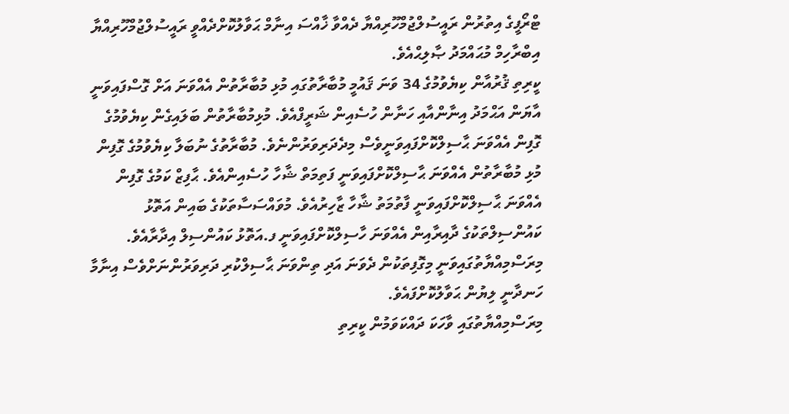ޓްރޯފީގެ އިތުރުން ރައީސުލްޖުމްހޫރިއްޔާ ދެއްވާ ޚާއްސަ އިނާމް ޙަވާލުކޮށްދެއްވީ ރައީސުލްޖުމްހޫރިއްޔާ އިބްރާހިމް މުޙައްމަދު ޞާލިޙްއެވެ.
ކީރިތި ޤުރުއާން ކިޔެވުމުގެ 34 ވަނަ ޤައުމީ މުބާރާތުގައި މުޅި މުބާރާތުން އެއްވަނަ އަށް ގޮސްފައިވަނީ އާޔަން އަޙްމަދު އިނާންއާއި ހަނާން ހުސެއިން ޝަރީފްއެވެ. މުޅިމުބާރާތުން ބަލައިގެން ކިޔެވުމުގެ ގޮފިން އެއްވަނަ ޙާސިލްކޮށްފައިވަނީވެސް މިދެދަރިވަރުންނެވެ. މުބާރާތުގެ ނުބަލާ ކިޔެވުމުގެ ގޮފިން މުޅި މުބާރާތުން އެއްވަނަ ޙާސިލްކޮށްފައިވަނީ ފަތިމަތް ޝާހާ ހުސެއިންއެވެ. ޙާފިޒް ކަމުގެ ގޮފިން އެއްވަނަ ޙާސިލްކޮށްފައިވަނީ ފާތުމަތު ޝާހާ ޒާހިރުއެވެ. މުވައްސަސާތަކުގެ ބައިން އަތޮޅު ކައުންސިލްތަކުގެ ދާއިރާއިން އެއްވަނަ ހާސިލްކޮށްފައިވަނީ ފ.އަތޮޅު ކައުންސިލް އިދާރާއެވެ. މިރަސްމިއްޔާތުގައިވަނީ މިގޮފިތަކުން ދެވަނަ އަދި ތިންވަނަ ޙާސިލްކުރި ދަރިވަރުންނަށްވެސް އިނާމާ ހަނދާނީ ލިޔުން ޙަވާލުކޮށްފައެވެ.
މިރަސްމިއްޔާތުގައި ވާހަކަ ދައްކަވަމުން ކީރިތި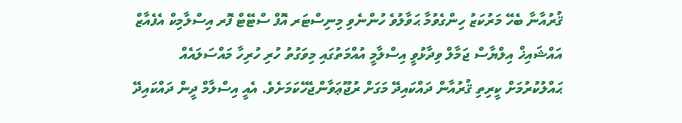ޤުރުއާނާ ބެހޭ މަރުކަޒު ހިންގެވުމާ ޙަވާލުވެ ހުންނެވި މިނިސްޓަރ އޮފް ސްޓޭޓް ފޮރ އިސްލާމިކް އެފެއާޒް އައްޝައިޚް އިލްޔާސް ޖަމާލް ވިދާޅުވީ އިސްލާމީ އުއްމަތުގައި މިވަގުތު ހުރި ހުރިހާ މައްސަލައެއް ޙައްލުކުރުމަށް ކީރިތި ޤުރުއާން ދައްކައިދޭ މަގަށް ރުޖޫޢަވާންޖެހޭކަމަށެވެ. އެއީ އިސްލާމް ދީން ދައްކައިދޭ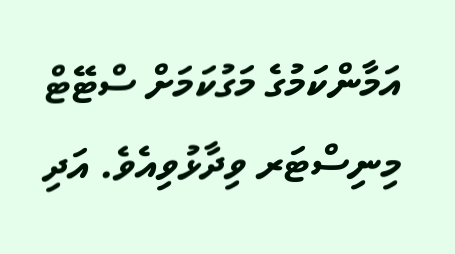އަމާންކަމުގެ މަގުކަމަށް ސްޓޭޓް މިނިސްޓަރ ވިދާޅުވިއެވެ. އަދި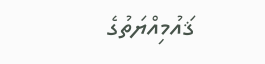ޤައުމިއްޔަތުގެ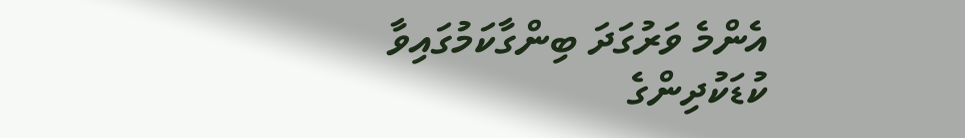އެންމެ ވަރުގަދަ ބިންގާކަމުގައިވާ ކުޑަކުދިންގެ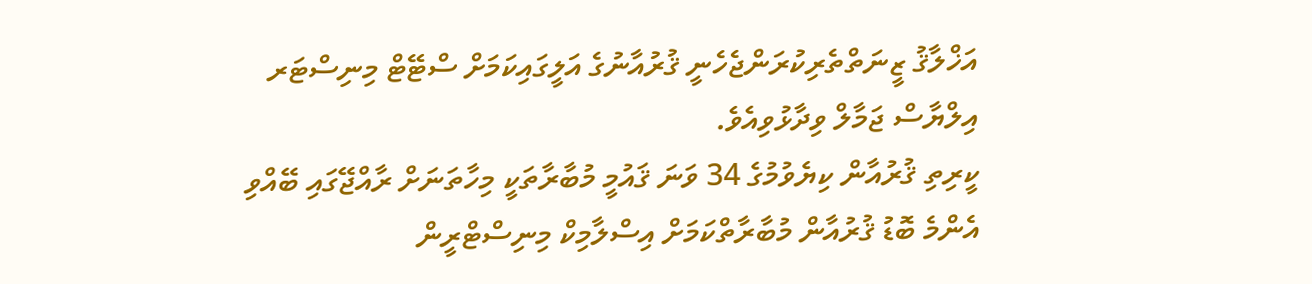އަޚްލާޤު ޒީނަތްތެރިކުރަންޖެހެނީ ޤުރުއާނުގެ އަލީގައިކަމަށް ސްޓޭޓް މިނިސްޓަރ އިލްޔާސް ޖަމާލް ވިދާޅުވިއެވެ.
ކީރިތި ޤުރުއާން ކިޔެވުމުގެ 34 ވަނަ ޤައުމީ މުބާރާތަކީ މިހާތަނަށް ރާއްޖޭގައި ބޭއްވި އެންމެ ބޮޑު ޤުރުއާން މުބާރާތްކަމަށް އިސްލާމިކް މިނިސްޓްރީން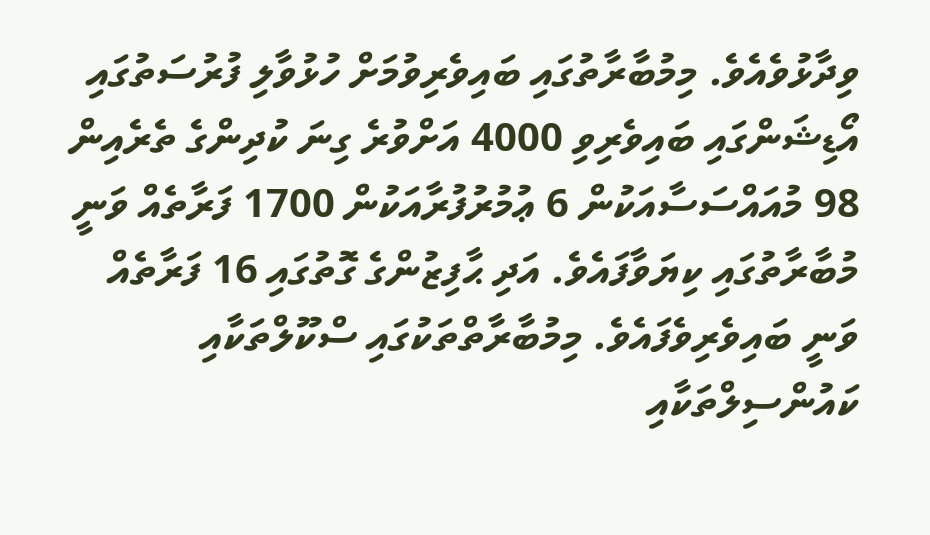ވިދާޅުވެއެވެ. މިމުބާރާތުގައި ބައިވެރިވުމަށް ހުޅުވާލި ފުރުސަތުގައި އޯޑިޝަންގައި ބައިވެރިވި 4000 އަށްވުރެ ގިނަ ކުދިންގެ ތެރެއިން 98 މުއައްސަސާއަކުން 6 ޢުމުރުފުރާއަކުން 1700 ފަރާތެއް ވަނީ މުބާރާތުގައި ކިޔަވާފައެވެ. އަދި ޙާފިޒުންގެ ގޮތުގައި 16 ފަރާތެއް ވަނީ ބައިވެރިވެފައެވެ. މިމުބާރާތްތަކުގައި ސްކޫލްތަކާއި ކައުންސިލްތަކާއި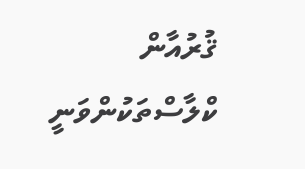ޤުރުއާން ކްލާސްތަކުންވަނީ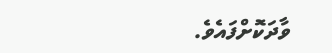ވާދަކޮށްފައެވެ.